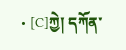• [C]ཀྱེ། དཀོན་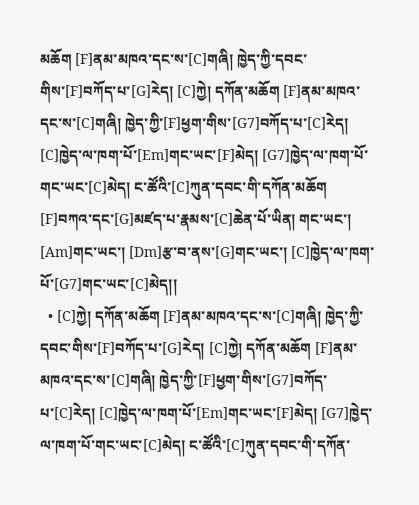མཆོག [F]ནམ་མཁའ་དང་ས་[C]གཞི། ཁྱེད་ཀྱི་དབང་གིས་[F]བཀོད་པ་[G]རེད། [C]ཀྱེ། དཀོན་མཆོག [F]ནམ་མཁའ་དང་ས་[C]གཞི། ཁྱེད་ཀྱི་[F]ཕྱག་གིས་[G7]བཀོད་པ་[C]རེད། [C]ཁྱེད་ལ་ཁག་པོ་[Em]གང་ཡང་[F]མེད། [G7]ཁྱེད་ལ་ཁག་པོ་གང་ཡང་[C]མེད། ང་ཚོའི་[C]ཀུན་དབང་གི་དཀོན་མཆོག [F]བཀའ་དང་[G]མཛད་པ་རྣམས་[C]ཆེན་པོ་ཡིན། གང་ཡང་། [Am]གང་ཡང་། [Dm]རྩ་བ་ནས་[G]གང་ཡང་། [C]ཁྱེད་ལ་ཁག་པོ་[G7]གང་ཡང་[C]མེད།།
  • [C]ཀྱེ། དཀོན་མཆོག [F]ནམ་མཁའ་དང་ས་[C]གཞི། ཁྱེད་ཀྱི་དབང་གིས་[F]བཀོད་པ་[G]རེད། [C]ཀྱེ། དཀོན་མཆོག [F]ནམ་མཁའ་དང་ས་[C]གཞི། ཁྱེད་ཀྱི་[F]ཕྱག་གིས་[G7]བཀོད་པ་[C]རེད། [C]ཁྱེད་ལ་ཁག་པོ་[Em]གང་ཡང་[F]མེད། [G7]ཁྱེད་ལ་ཁག་པོ་གང་ཡང་[C]མེད། ང་ཚོའི་[C]ཀུན་དབང་གི་དཀོན་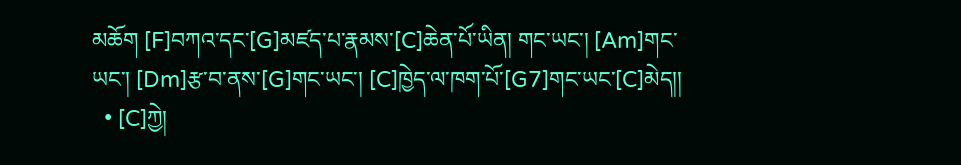མཆོག [F]བཀའ་དང་[G]མཛད་པ་རྣམས་[C]ཆེན་པོ་ཡིན། གང་ཡང་། [Am]གང་ཡང་། [Dm]རྩ་བ་ནས་[G]གང་ཡང་། [C]ཁྱེད་ལ་ཁག་པོ་[G7]གང་ཡང་[C]མེད།།
  • [C]ཀྱེ།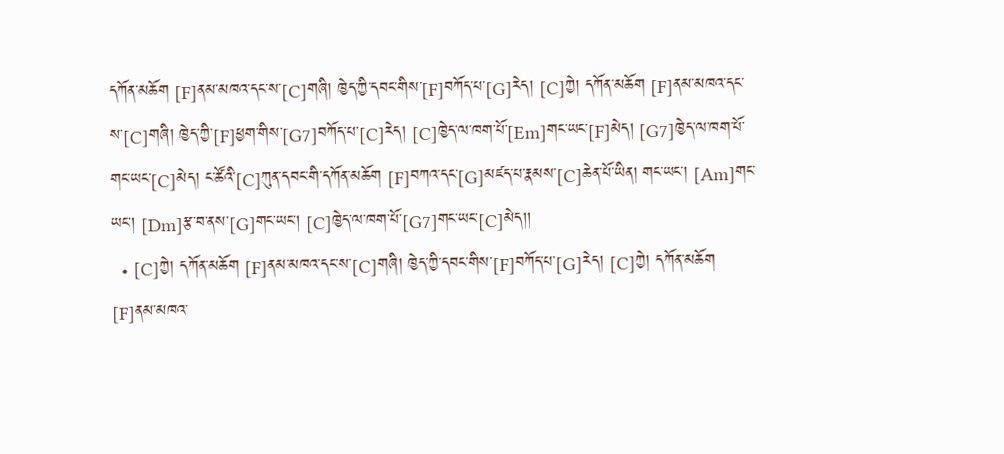དཀོན་མཆོག [F]ནམ་མཁའ་དང་ས་[C]གཞི། ཁྱེད་ཀྱི་དབང་གིས་[F]བཀོད་པ་[G]རེད། [C]ཀྱེ། དཀོན་མཆོག [F]ནམ་མཁའ་དང་ས་[C]གཞི། ཁྱེད་ཀྱི་[F]ཕྱག་གིས་[G7]བཀོད་པ་[C]རེད། [C]ཁྱེད་ལ་ཁག་པོ་[Em]གང་ཡང་[F]མེད། [G7]ཁྱེད་ལ་ཁག་པོ་གང་ཡང་[C]མེད། ང་ཚོའི་[C]ཀུན་དབང་གི་དཀོན་མཆོག [F]བཀའ་དང་[G]མཛད་པ་རྣམས་[C]ཆེན་པོ་ཡིན། གང་ཡང་། [Am]གང་ཡང་། [Dm]རྩ་བ་ནས་[G]གང་ཡང་། [C]ཁྱེད་ལ་ཁག་པོ་[G7]གང་ཡང་[C]མེད།།
  • [C]ཀྱེ། དཀོན་མཆོག [F]ནམ་མཁའ་དང་ས་[C]གཞི། ཁྱེད་ཀྱི་དབང་གིས་[F]བཀོད་པ་[G]རེད། [C]ཀྱེ། དཀོན་མཆོག [F]ནམ་མཁའ་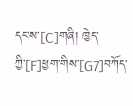དང་ས་[C]གཞི། ཁྱེད་ཀྱི་[F]ཕྱག་གིས་[G7]བཀོད་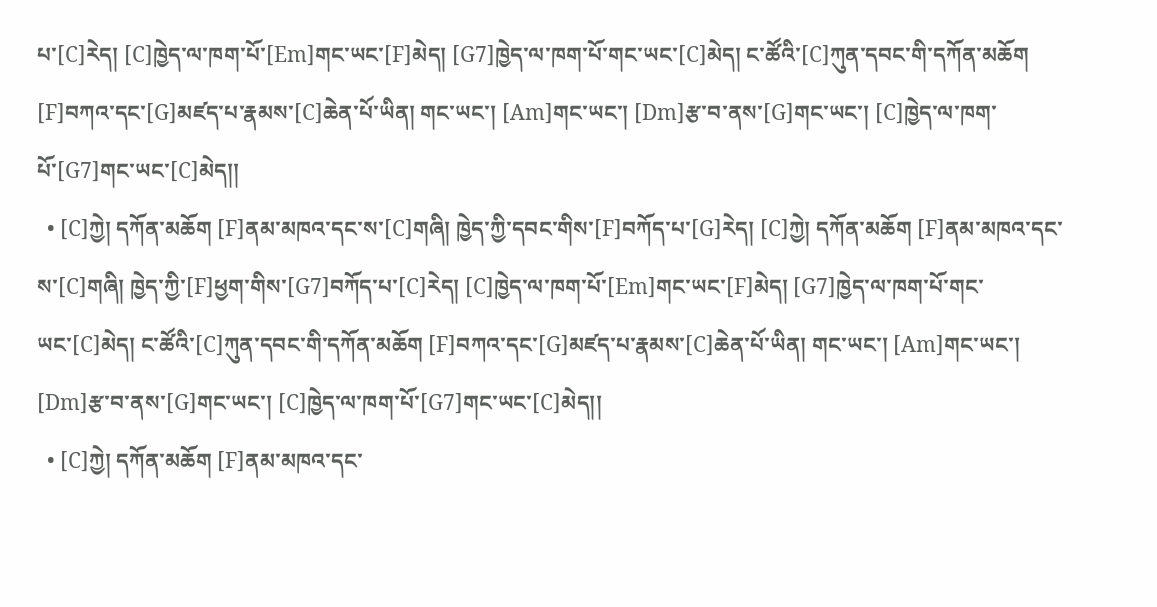པ་[C]རེད། [C]ཁྱེད་ལ་ཁག་པོ་[Em]གང་ཡང་[F]མེད། [G7]ཁྱེད་ལ་ཁག་པོ་གང་ཡང་[C]མེད། ང་ཚོའི་[C]ཀུན་དབང་གི་དཀོན་མཆོག [F]བཀའ་དང་[G]མཛད་པ་རྣམས་[C]ཆེན་པོ་ཡིན། གང་ཡང་། [Am]གང་ཡང་། [Dm]རྩ་བ་ནས་[G]གང་ཡང་། [C]ཁྱེད་ལ་ཁག་པོ་[G7]གང་ཡང་[C]མེད།།
  • [C]ཀྱེ། དཀོན་མཆོག [F]ནམ་མཁའ་དང་ས་[C]གཞི། ཁྱེད་ཀྱི་དབང་གིས་[F]བཀོད་པ་[G]རེད། [C]ཀྱེ། དཀོན་མཆོག [F]ནམ་མཁའ་དང་ས་[C]གཞི། ཁྱེད་ཀྱི་[F]ཕྱག་གིས་[G7]བཀོད་པ་[C]རེད། [C]ཁྱེད་ལ་ཁག་པོ་[Em]གང་ཡང་[F]མེད། [G7]ཁྱེད་ལ་ཁག་པོ་གང་ཡང་[C]མེད། ང་ཚོའི་[C]ཀུན་དབང་གི་དཀོན་མཆོག [F]བཀའ་དང་[G]མཛད་པ་རྣམས་[C]ཆེན་པོ་ཡིན། གང་ཡང་། [Am]གང་ཡང་། [Dm]རྩ་བ་ནས་[G]གང་ཡང་། [C]ཁྱེད་ལ་ཁག་པོ་[G7]གང་ཡང་[C]མེད།།
  • [C]ཀྱེ། དཀོན་མཆོག [F]ནམ་མཁའ་དང་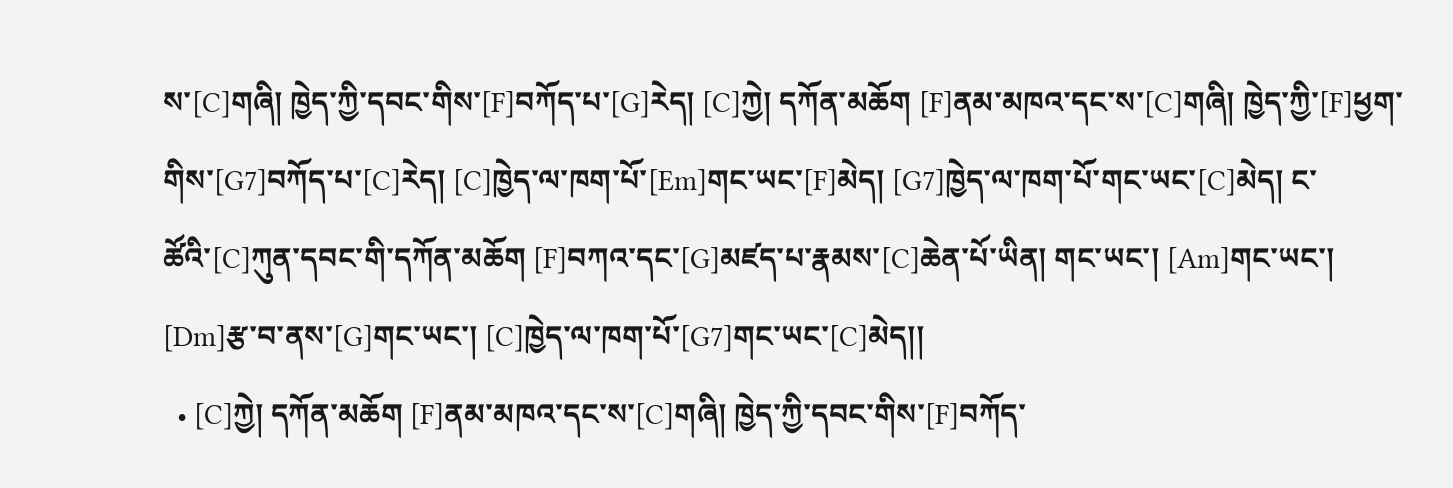ས་[C]གཞི། ཁྱེད་ཀྱི་དབང་གིས་[F]བཀོད་པ་[G]རེད། [C]ཀྱེ། དཀོན་མཆོག [F]ནམ་མཁའ་དང་ས་[C]གཞི། ཁྱེད་ཀྱི་[F]ཕྱག་གིས་[G7]བཀོད་པ་[C]རེད། [C]ཁྱེད་ལ་ཁག་པོ་[Em]གང་ཡང་[F]མེད། [G7]ཁྱེད་ལ་ཁག་པོ་གང་ཡང་[C]མེད། ང་ཚོའི་[C]ཀུན་དབང་གི་དཀོན་མཆོག [F]བཀའ་དང་[G]མཛད་པ་རྣམས་[C]ཆེན་པོ་ཡིན། གང་ཡང་། [Am]གང་ཡང་། [Dm]རྩ་བ་ནས་[G]གང་ཡང་། [C]ཁྱེད་ལ་ཁག་པོ་[G7]གང་ཡང་[C]མེད།།
  • [C]ཀྱེ། དཀོན་མཆོག [F]ནམ་མཁའ་དང་ས་[C]གཞི། ཁྱེད་ཀྱི་དབང་གིས་[F]བཀོད་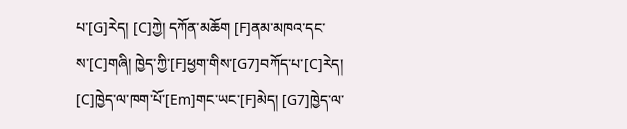པ་[G]རེད། [C]ཀྱེ། དཀོན་མཆོག [F]ནམ་མཁའ་དང་ས་[C]གཞི། ཁྱེད་ཀྱི་[F]ཕྱག་གིས་[G7]བཀོད་པ་[C]རེད། [C]ཁྱེད་ལ་ཁག་པོ་[Em]གང་ཡང་[F]མེད། [G7]ཁྱེད་ལ་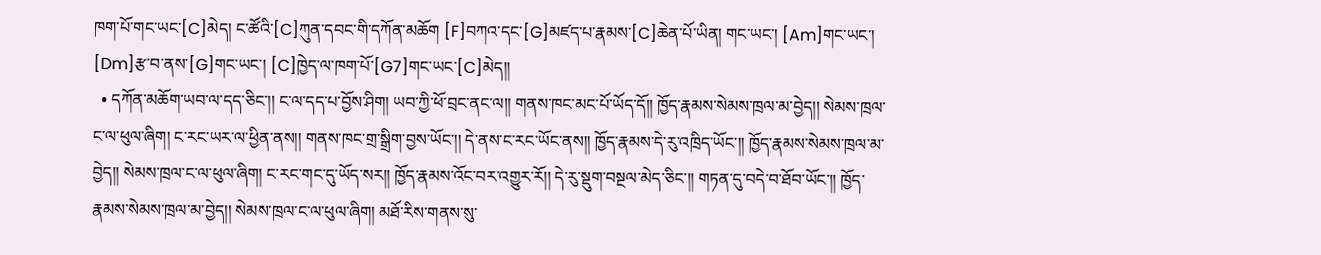ཁག་པོ་གང་ཡང་[C]མེད། ང་ཚོའི་[C]ཀུན་དབང་གི་དཀོན་མཆོག [F]བཀའ་དང་[G]མཛད་པ་རྣམས་[C]ཆེན་པོ་ཡིན། གང་ཡང་། [Am]གང་ཡང་། [Dm]རྩ་བ་ནས་[G]གང་ཡང་། [C]ཁྱེད་ལ་ཁག་པོ་[G7]གང་ཡང་[C]མེད།།
  • དཀོན་མཆོག་ཡབ་ལ་དད་ཅིང་།། ང་ལ་དད་པ་བྱོས་ཤིག། ཡབ་ཀྱི་ཕོ་བྲང་ནང་ལ།། གནས་ཁང་མང་པོ་ཡོད་དོ།། ཁྱོད་རྣམས་སེམས་ཁྲལ་མ་བྱེད།། སེམས་ཁྲལ་ང་ལ་ཕུལ་ཞིག། ང་རང་ཡར་ལ་ཕྱིན་ནས།། གནས་ཁང་གྲ་སྒྲིག་བྱས་ཡོང་།། དེ་ནས་ང་རང་ཡོང་ནས།། ཁྱོད་རྣམས་དེ་རུ་འཁྲིད་ཡོང་།། ཁྱོད་རྣམས་སེམས་ཁྲལ་མ་བྱེད།། སེམས་ཁྲལ་ང་ལ་ཕུལ་ཞིག། ང་རང་གང་དུ་ཡོད་སར།། ཁྱོད་རྣམས་འོང་བར་འགྱུར་རོ།། དེ་རུ་སྡུག་བསྔལ་མེད་ཅིང་།། གཏན་དུ་བདེ་བ་ཐོབ་ཡོང་།། ཁྱོད་རྣམས་སེམས་ཁྲལ་མ་བྱེད།། སེམས་ཁྲལ་ང་ལ་ཕུལ་ཞིག། མཐོ་རིས་གནས་སུ་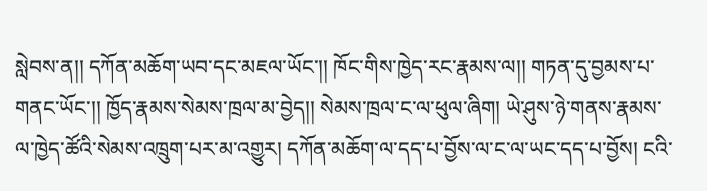སླེབས་ན།། དཀོན་མཆོག་ཡབ་དང་མཇལ་ཡོང་།། ཁོང་གིས་ཁྱེད་རང་རྣམས་ལ།། གཏན་དུ་བྱམས་པ་གནང་ཡོང་།། ཁྱོད་རྣམས་སེམས་ཁྲལ་མ་བྱེད།། སེམས་ཁྲལ་ང་ལ་ཕུལ་ཞིག། ཡེ་ཤུས་ཉེ་གནས་རྣམས་ལ་ཁྱེད་ཚོའི་སེམས་འཁྲུག་པར་མ་འགྱུར། དཀོན་མཆོག་ལ་དད་པ་བྱོས་ལ་ང་ལ་ཡང་དད་པ་བྱོས། ངའི་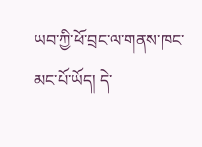ཡབ་ཀྱི་ཕོ་བྲང་ལ་གནས་ཁང་མང་པོ་ཡོད། དེ་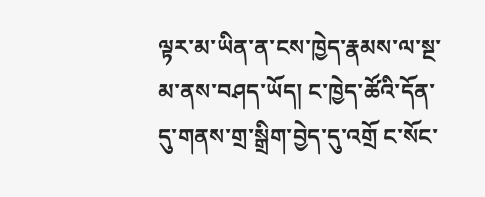ལྟར་མ་ཡིན་ན་ངས་ཁྱེད་རྣམས་ལ་སྔ་མ་ནས་བཤད་ཡོད། ང་ཁྱེད་ཚོའི་དོན་དུ་གནས་གྲ་སྒྲིག་བྱེད་དུ་འགྲོ ང་སོང་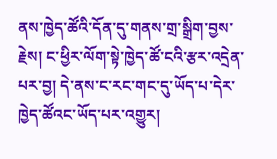ནས་ཁྱེད་ཚོའི་དོན་དུ་གནས་གྲ་སྒྲིག་བྱས་རྗེས། ང་ཕྱིར་ལོག་སྟེ་ཁྱེད་ཚོ་ངའི་རྩར་འདྲེན་པར་བྱ། དེ་ནས་ང་རང་གང་དུ་ཡོད་པ་དེར་ཁྱེད་ཚོའང་ཡོད་པར་འགྱུར།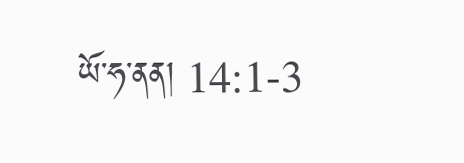ཡོ་ཧ་ནན། 14:1-3